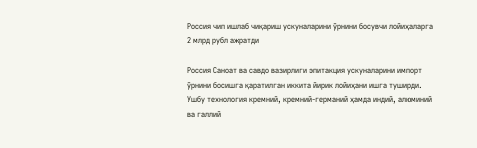Россия чип ишлаб чиқариш ускуналарини ўрнини босувчи лойиҳаларга 2 млрд рубл ажратди

Россия Саноат ва савдо вазирлиги эпитакция ускуналарини импорт ўрнини босишга қаратилган иккита йирик лойиҳани ишга туширди. Ушбу технология кремний, кремний-германий ҳамда индий, алюминий ва галлий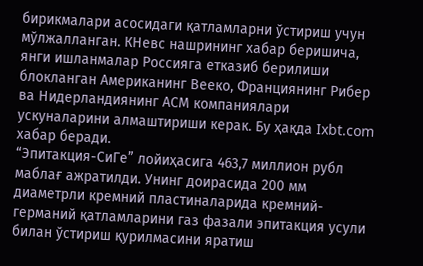бирикмалари асосидаги қатламларни ўстириш учун мўлжалланган. КНевс нашрининг хабар беришича, янги ишланмалар Россияга етказиб берилиши блокланган Американинг Вееко, Франциянинг Рибер ва Нидерландиянинг АСМ компаниялари ускуналарини алмаштириши керак. Бу ҳақда Ixbt.com хабар беради.
“Эпитакция-СиГе” лойиҳасига 463,7 миллион рубл маблағ ажратилди. Унинг доирасида 200 мм диаметрли кремний пластиналарида кремний-германий қатламларини газ фазали эпитакция усули билан ўстириш қурилмасини яратиш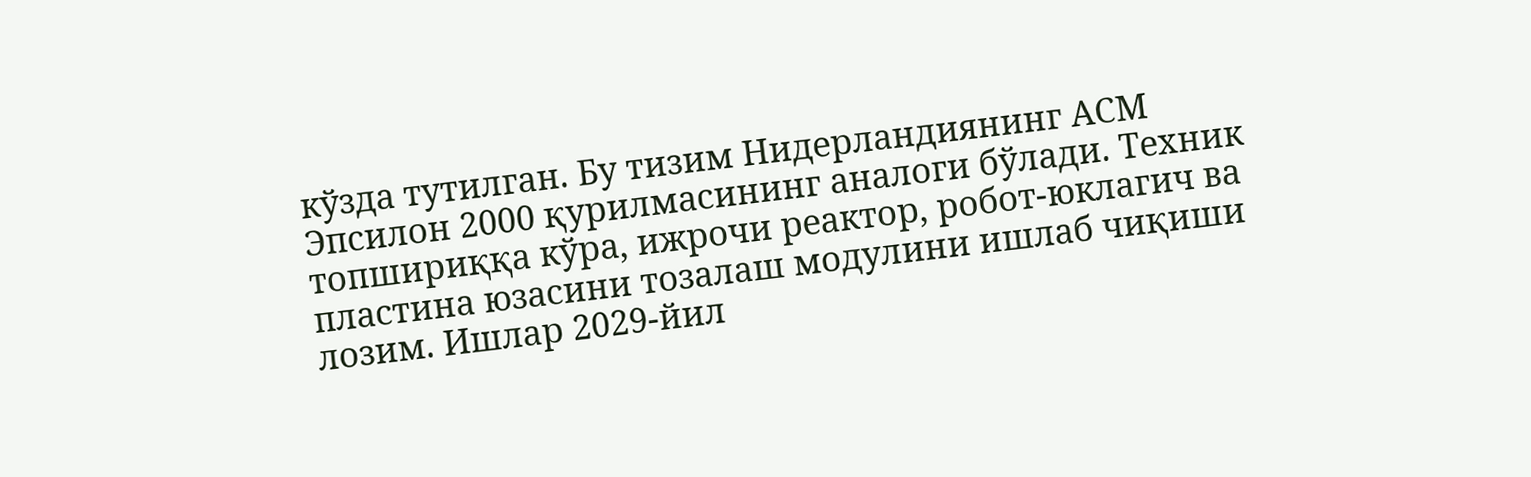кўзда тутилган. Бу тизим Нидерландиянинг АСМ Эпсилон 2000 қурилмасининг аналоги бўлади. Техник топшириққа кўра, ижрочи реактор, робот-юклагич ва пластина юзасини тозалаш модулини ишлаб чиқиши лозим. Ишлар 2029-йил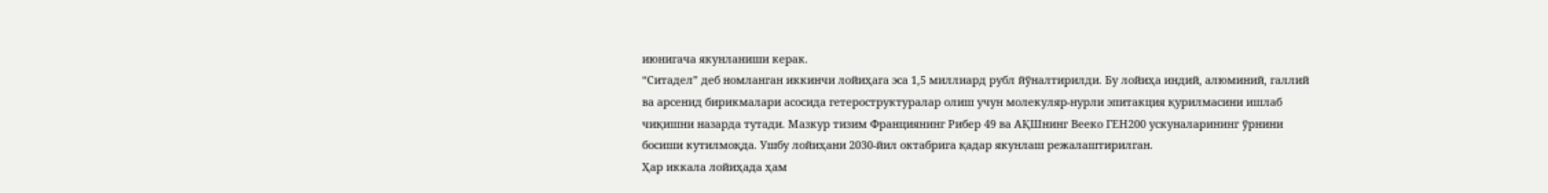июнигача якунланиши керак.
“Ситадел” деб номланган иккинчи лойиҳага эса 1,5 миллиард рубл йўналтирилди. Бу лойиҳа индий, алюминий, галлий ва арсенид бирикмалари асосида гетероструктуралар олиш учун молекуляр-нурли эпитакция қурилмасини ишлаб чиқишни назарда тутади. Мазкур тизим Франциянинг Рибер 49 ва АҚШнинг Вееко ГEН200 ускуналарининг ўрнини босиши кутилмоқда. Ушбу лойиҳани 2030-йил октабрига қадар якунлаш режалаштирилган.
Ҳар иккала лойиҳада ҳам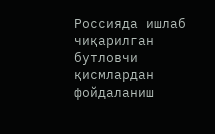Россияда ишлаб чиқарилган бутловчи қисмлардан фойдаланиш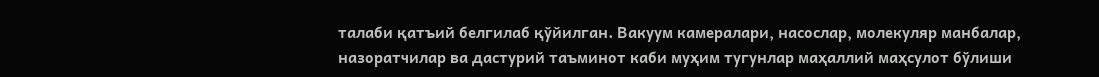талаби қатъий белгилаб қўйилган. Вакуум камералари, насослар, молекуляр манбалар, назоратчилар ва дастурий таъминот каби муҳим тугунлар маҳаллий маҳсулот бўлиши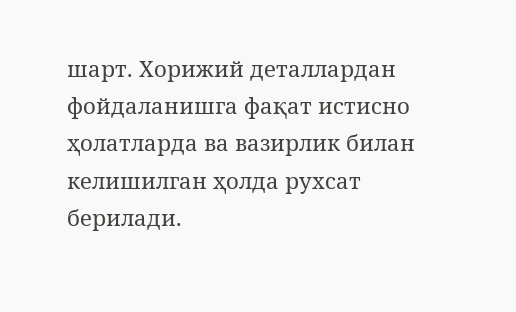шарт. Хорижий деталлардан фойдаланишга фақат истисно ҳолатларда ва вазирлик билан келишилган ҳолда рухсат берилади.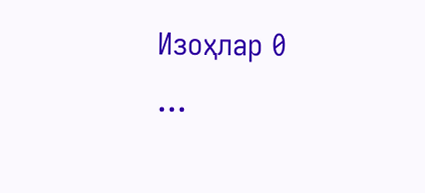Изоҳлар 0
…